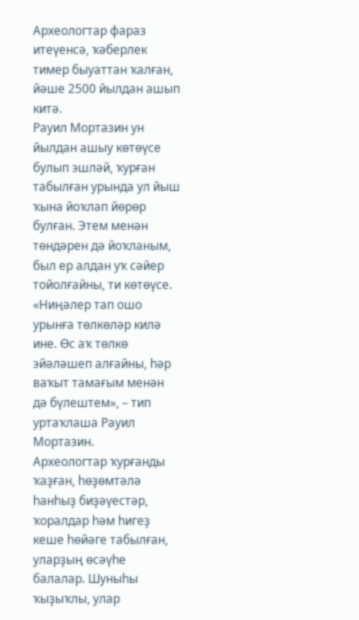Археологтар фараз итеүенсә, ҡәберлек тимер быуаттан ҡалған, йәше 2500 йылдан ашып китә.
Рауил Мортазин ун йылдан ашыу көтөүсе булып эшләй, ҡурған табылған урында ул йыш ҡына йоҡлап йөрөр булған. Этем менән төндәрен дә йоҡланым, был ер алдан уҡ сәйер тойолғайны, ти көтөүсе.
«Ниңәлер тап ошо урынға төлкөләр килә ине. Өс аҡ төлкө эйәләшеп алғайны, һәр ваҡыт тамағым менән дә бүлештем», – тип уртаҡлаша Рауил Мортазин.
Археологтар ҡурғанды ҡаҙған, һөҙөмтәлә һанһыҙ биҙәүестәр, ҡоралдар һәм һигеҙ кеше һөйәге табылған, уларҙың өсәүһе балалар. Шуныһы ҡыҙыҡлы, улар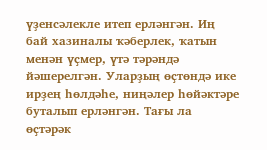үҙенсәлекле итеп ерләнгән. Иң бай хазиналы ҡәберлек, ҡатын менән үҫмер, үтә тәрәндә йәшерелгән. Уларҙың өҫтөндә ике ирҙең һөлдәһе, ниңәлер һөйәктәре буталып ерләнгән. Тағы ла өҫтәрәк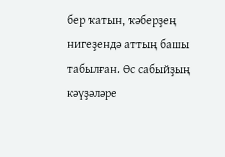бер ҡатын, ҡәберҙең нигеҙендә аттың башы табылған. Өс сабыйҙың кәүҙәләре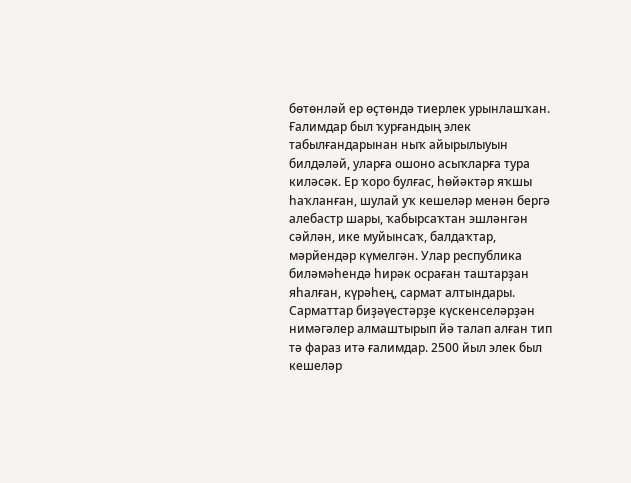бөтөнләй ер өҫтөндә тиерлек урынлашҡан.
Ғалимдар был ҡурғандың элек табылғандарынан ныҡ айырылыуын билдәләй, уларға ошоно асыҡларға тура киләсәк. Ер ҡоро булғас, һөйәктәр яҡшы һаҡланған, шулай уҡ кешеләр менән бергә алебастр шары, ҡабырсаҡтан эшләнгән сәйлән, ике муйынсаҡ, балдаҡтар, мәрйендәр күмелгән. Улар республика биләмәһендә һирәк осраған таштарҙан яһалған, күрәһең, сармат алтындары. Сарматтар биҙәүестәрҙе күскенселәрҙән нимәгәлер алмаштырып йә талап алған тип тә фараз итә ғалимдар. 2500 йыл элек был кешеләр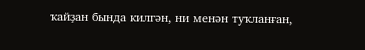ҡайҙан бында килгән, ни менән туҡланған,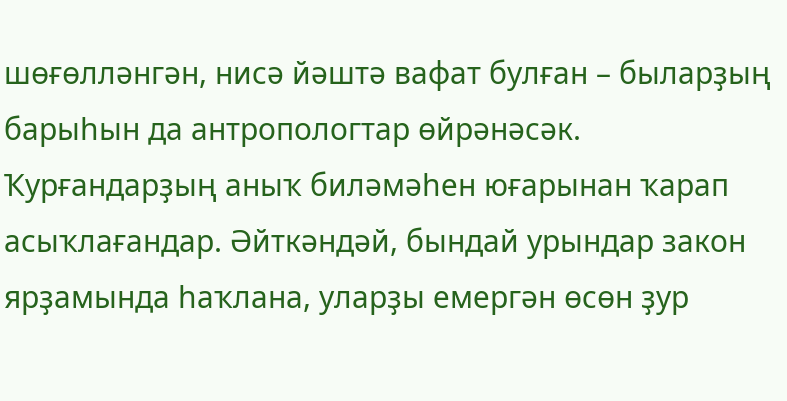шөғөлләнгән, нисә йәштә вафат булған – быларҙың барыһын да антропологтар өйрәнәсәк.
Ҡурғандарҙың аныҡ биләмәһен юғарынан ҡарап асыҡлағандар. Әйткәндәй, бындай урындар закон ярҙамында һаҡлана, уларҙы емергән өсөн ҙур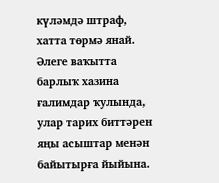күләмдә штраф, хатта төрмә янай. Әлеге ваҡытта барлыҡ хазина ғалимдар ҡулында, улар тарих биттәрен яңы асыштар менән байытырға йыйына.